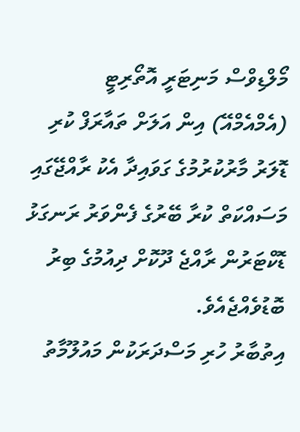މޯލްޑިވްސް މަނިޓަރީ އޮތޯރިޓީ (އެމްއެމްއޭ) އިން އަލަށް ތައާރަފް ކުރި ޑޮލަރު މާރުކުރުމުގެ ގަވައިދާ އެކު ރާއްޖޭގައި މަސައްކަތް ކުރާ ބޭރުގެ ފެންވަރު ރަނގަޅު ޑޮކްޓަރުން ރާއްޖެ ދޫކޮށް ދިއުމުގެ ބިރު ބޮޑުވެއްޖެއެވެ.
އިތުބާރު ހުރި މަސްދަރަކުން މައުލޫމާތު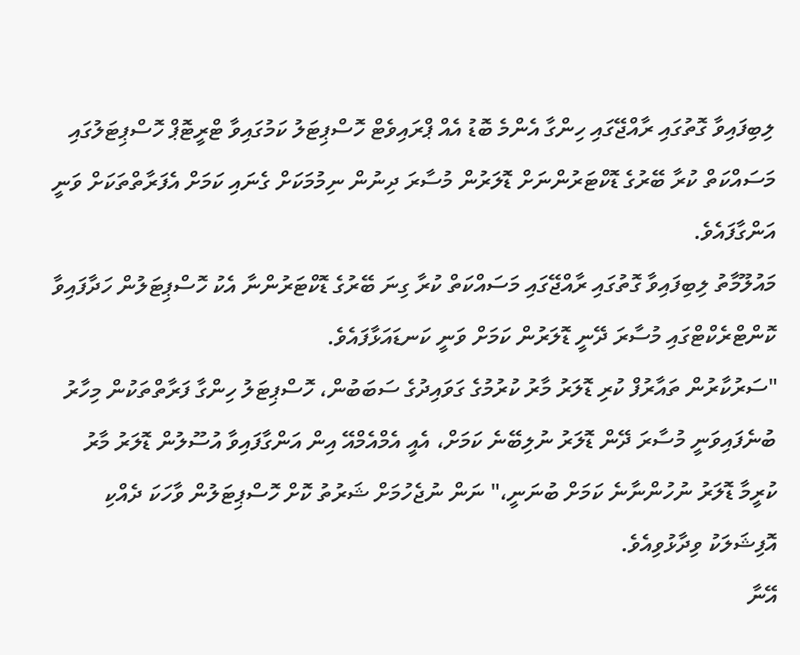ލިބިފައިވާ ގޮތުގައި ރާއްޖޭގައި ހިންގާ އެންމެ ބޮޑު އެއް ޕްރައިވެޓް ހޮސްޕިޓަލު ކަމުގައިވާ ޓްރީޓޮޕް ހޮސްޕިޓަލުގައި މަސައްކަތް ކުރާ ބޭރުގެ ޑޮކްޓަރުންނަށް ޑޮލަރުން މުސާރަ ދިނުން ނިމުމަކަށް ގެނައި ކަމަށް އެފަރާތްތަކަށް ވަނީ އަންގާފައެވެ.
މައުލޫމާތު ލިބިފައިވާ ގޮތުގައި ރާއްޖޭގައި މަސައްކަތް ކުރާ ގިނަ ބޭރުގެ ޑޮކްޓަރުންނާ އެކު ހޮސްޕިޓަލުން ހަދާފައިވާ ކޮންޓްރެކްޓްގައި މުސާރަ ދޭނީ ޑޮލަރުން ކަމަށް ވަނީ ކަނޑައަޅާފައެވެ.
"ސަރުކާރުން ތައާރުފް ކުރި ޑޮލަރު މާރު ކުރުމުގެ ގަވައިދުގެ ސަބަބުން، ހޮސްޕިޓަލު ހިންގާ ފަރާތްތަކުން މިހާރު ބުނެފައިވަނީ މުސާރަ ދޭން ޑޮލަރު ނުލިބޭނެ ކަމަށް، އެއީ އެމްއެމްއޭ އިން އަންގާފައިވާ އުސޫލުން ޑޮލަރު މާރު ކުރީމާ ޑޮލަރު ނުހުންނާނެ ކަމަށް ބުނަނީ،" ނަން ނުޖެހުމަށް ޝަރުތު ކޮށް ހޮސްޕިޓަލުން ވާހަކަ ދެއްކި އޮފިޝަލަކު ވިދާޅުވިއެވެ.
އޭނާ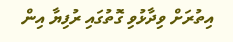އިތުރަށް ވިދާޅުވި ގޮތުގައި ރުފިޔާ އިން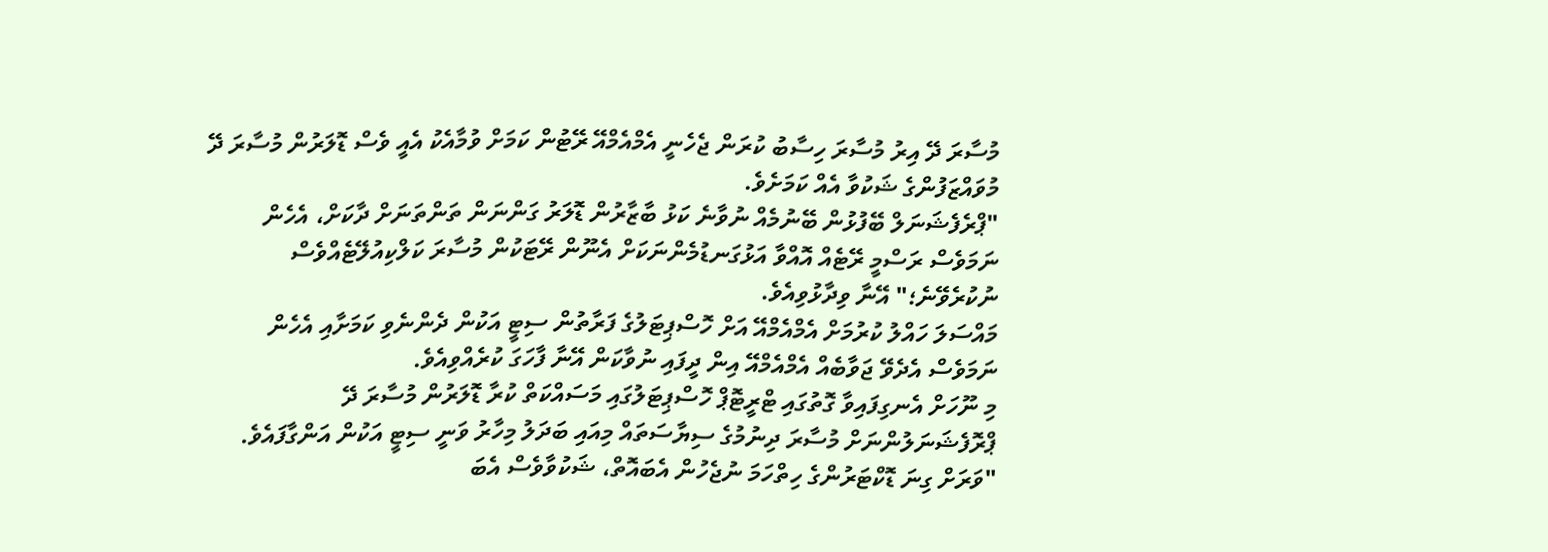މުސާރަ ދޭ އިރު މުސާރަ ހިސާބު ކުރަން ޖެހެނީ އެމްއެމްއޭ ރޭޓުން ކަމަށް ވުމާއެކު އެއީ ވެސް ޑޮލަރުން މުސާރަ ދޭ މުވައްޒަފުންގެ ޝަކުވާ އެއް ކަމަށެވެ.
"ޕްރެފެޝަނަލް ބޭފުޅުން ބޭނުމެއް ނުވާނެ ކަޅު ބާޒާރުން ޑޮލަރު ގަންނަން ތަންތަނަށް ދާކަށް، އެހެން ނަމަވެސް ރަސްމީ ރޭޓެއް އޮއްވާ އަޅުގަނޑުމެންނަކަށް އެނޫން ރޭޓަކުން މުސާރަ ކަލްކިއުލޭޓެއްވެސް ނުކުރެވޭނެ؛" އޭނާ ވިދާޅުވިއެވެ.
މައްސަލަ ހައްލު ކުރުމަށް އެމްއެމްއޭ އަށް ހޮސްޕިޓަލުގެ ފަރާތުން ސިޓީ އަކުން ދެންނެވި ކަމަށާއި އެހެން ނަމަވެސް އެދެވޭ ޖަވާބެއް އެމްއެމްއޭ އިން ދީފައި ނުވާކަން އޭނާ ފާހަގަ ކުރެއްވިއެވެ.
މި ނޫހަށް އެނގިފައިވާ ގޮތުގައި ޓްރީޓޮޕް ހޮސްޕިޓަލުގައި މަސައްކަތް ކުރާ ޑޮލަރުން މުސާރަ ދޭ ޕްރޮފެޝަނަލުންނަށް މުސާރަ ދިނުމުގެ ސިޔާސަތައް މިއައި ބަދަލު މިހާރު ވަނީ ސިޓީ އަކުން އަންގާފައެވެ.
"ވަރަށް ގިނަ ޑޮކްޓަރުންގެ ހިތްހަމަ ނުޖެހުން އެބައޮތް، ޝަކުވާވެސް އެބަ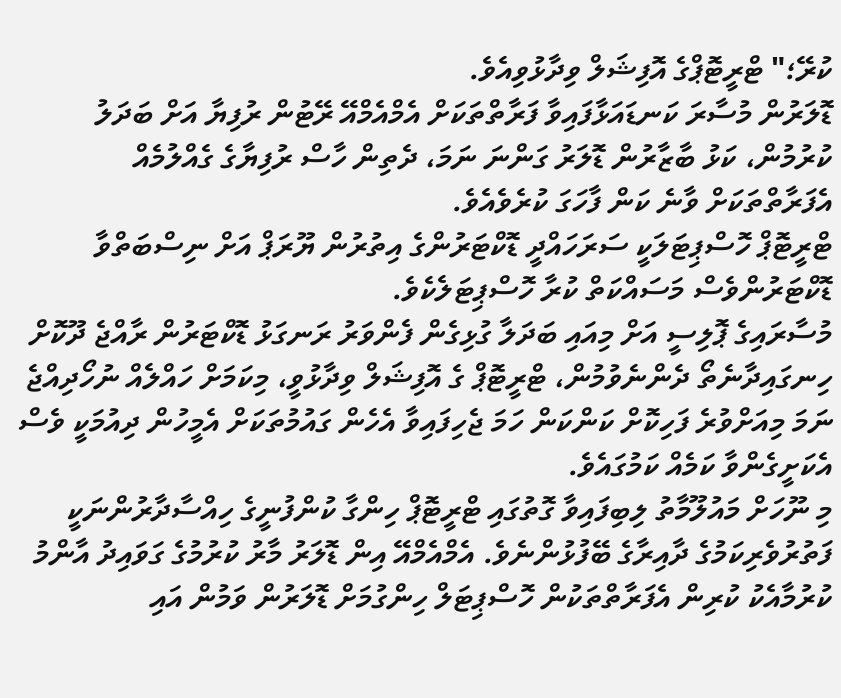ކުރޭ؛" ޓްރީޓޮޕްގެ އޮފިޝަލް ވިދާޅުވިއެވެ.
ޑޮލަރުން މުސާރަ ކަނޑައަޅާފައިވާ ފަރާތްތަކަށް އެމްއެމްއޭ ރޭޓުން ރުފިޔާ އަށް ބަދަލު ކުރުމުން، ކަޅު ބާޒާރުން ޑޮލަރު ގަންނަ ނަމަ، ދެތިން ހާސް ރުފިޔާގެ ގެއްލުމެއް އެފަރާތްތަކަށް ވާނެ ކަން ފާހަގަ ކުރެވެއެވެ.
ޓްރީޓޮޕް ހޮސްޕިޓަލަކީ ސަރަހައްދީ ޑޮކްޓަރުންގެ އިތުރުން ޔޫރަޕް އަށް ނިސްބަތްވާ ޑޮކްޓަރުންވެސް މަސައްކަތް ކުރާ ހޮސްޕިޓަލެކެވެ.
މުސާރައިގެ ޕޮލިސީ އަށް މިއައި ބަދަލާ ގުޅިގެން ފެންވަރު ރަނގަޅު ޑޮކްޓަރުން ރާއްޖެ ދޫކޮށް ހިނގައިދާނެތޯ ދެންނެވުމުން، ޓްރީޓޮޕް ގެ އޮފިޝަލް ވިދާޅުވީ، މިކަމަށް ހައްލެއް ނުހޯދިއްޖެ ނަމަ މިއަށްވުރެ ފަހިކޮށް ކަންކަން ހަމަ ޖެހިފައިވާ އެހެން ގައުމުތަކަށް އެމީހުން ދިއުމަކީ ވެސް އެކަށީގެންވާ ކަމެއް ކަމުގައެވެ.
މި ނޫހަށް މައުލޫމާތު ލިބިފައިވާ ގޮތުގައި ޓްރީޓޮޕް ހިންގާ ކުންފުނީގެ ހިއްސާދާރުންނަކީ ފަތުރުވެރިކަމުގެ ދާއިރާގެ ބޭފުޅުންނެވެ. އެމްއެމްއޭ އިން ޑޮލަރު މާރު ކުރުމުގެ ގަވައިދު އާންމު ކުރުމާއެކު ކުރިން އެފަރާތްތަކުން ހޮސްޕިޓަލް ހިންގުމަށް ޑޮލަރުން ވަމުން އައި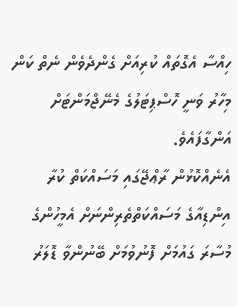ހިއްސާ އެގޮތައް ކުރިއަށް ގެންދެވެން ނެތް ކަން މިހާރު ވަނީ ހޮސްޕިޓަލުގެ މެނޭޖްމަންޓަށް އަންގާފައެވެ.
އެނެއްކޮޅުން ރާޢްޖޭގައި މަސައްކަތް ކުރާ އިންޑިއާގެ މަސައްކަތްތެރިންނަށް އެމީހުންގެ މުސާރަ ގައުމަށް ފޮނުވުމަށް ބޭނުންވާ ޑޮލަރު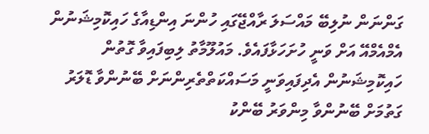ގަންނަން ނުލިބޭ މައްސަލަ ރާއްޖޭގައި ހުންނަ އިންޑިއާގެ ހައިކޮމިޝަނުން އެމްއެމްއޭ އަށް ވަނީ ހުށަހަޅާފައެވެ. މައުލޫމާތު ލިބިފައިވާ ގޮތުން ހައިކޮމިޝަނުން އެދިފައިވަނީ މަސައްކަތްތެރިންނަށް ބޭނުންވާ ޑޮލަރު ގަތުމަށް ބޭނުންވާ މިންވަރު ބޭންކު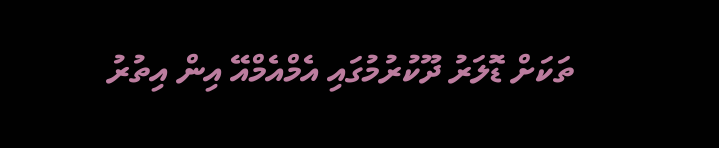ތަކަށް ޑޮލަރު ދޫކުރުމުގައި އެމްއެމްއޭ އިން އިތުރު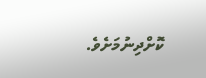ކޮށްދިނުމަށެވެ.